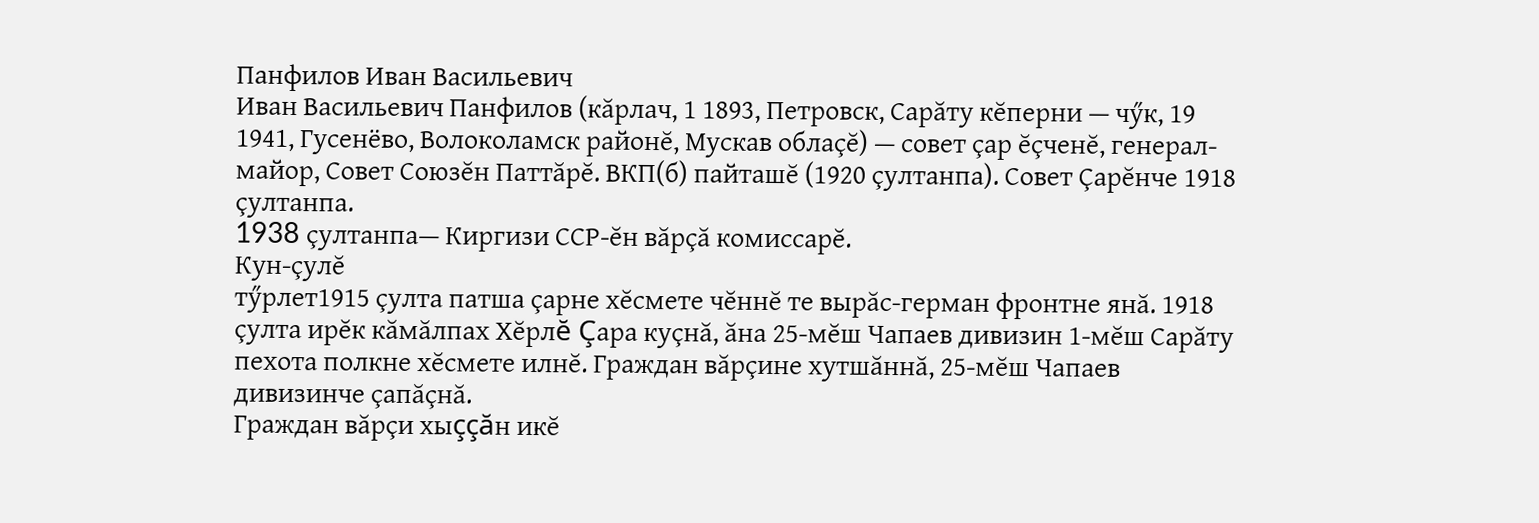Панфилов Иван Васильевич
Иван Васильевич Панфилов (кăрлач, 1 1893, Петровск, Сарăту кĕперни — чӳк, 19 1941, Гусенёво, Волоколамск районĕ, Мускав облаçĕ) — совет çар ĕçченĕ, генерал-майор, Совет Союзĕн Паттăрĕ. ВКП(б) пайташĕ (1920 çултанпа). Совет Çарĕнче 1918 çултанпа.
1938 çултанпа— Киргизи ССР-ĕн вăрçă комиссарĕ.
Кун-çулĕ
тӳрлет1915 çулта патша çарне хĕсмете чĕннĕ те вырăс-герман фронтне янă. 1918 çулта ирĕк кăмăлпах Хĕрлĕ Çара куçнă, ăна 25-мĕш Чапаев дивизин 1-мĕш Сарăту пехота полкне хĕсмете илнĕ. Граждан вăрçине хутшăннă, 25-мĕш Чапаев дивизинче çапăçнă.
Граждан вăрçи хыççăн икĕ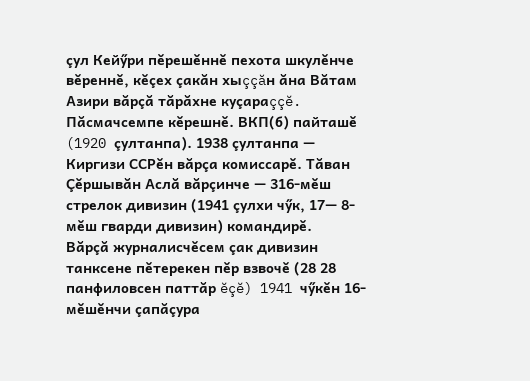çул Кейӳри пĕрешĕннĕ пехота шкулĕнче вĕреннĕ, кĕçех çакăн хыççăн ăна Вăтам Азири вăрçă тăрăхне куçараççĕ. Пăсмачсемпе кĕрешнĕ. ВКП(б) пайташĕ (1920 çултанпа). 1938 çултанпа — Киргизи ССРĕн вăрçа комиссарĕ. Тăван Çĕршывăн Аслă вăрçинче — 316-мĕш стрелок дивизин (1941 çулхи чӳк, 17— 8-мĕш гварди дивизин) командирĕ.
Вăрçă журналисчĕсем çак дивизин танксене пĕтерекен пĕр взвочĕ (28 28 панфиловсен паттăр ĕçĕ) 1941 чӳкĕн 16-мĕшĕнчи çапăçура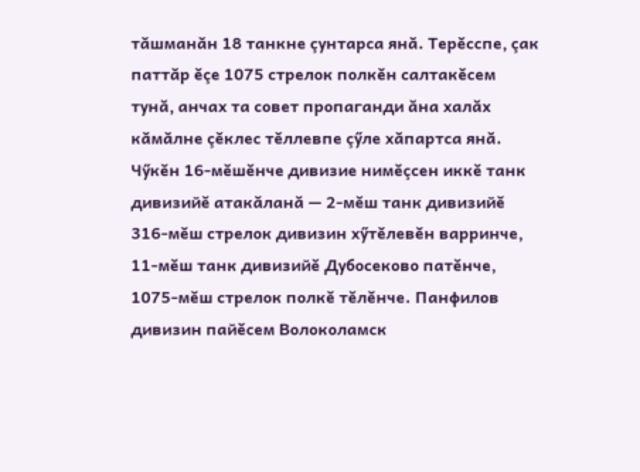тăшманăн 18 танкне çунтарса янă. Терĕсспе, çак паттăр ĕçе 1075 стрелок полкĕн салтакĕсем тунă, анчах та совет пропаганди ăна халăх кăмăлне çĕклес тĕллевпе çӳле хăпартса янă.
Чӳкĕн 16-мĕшĕнче дивизие нимĕçсен иккĕ танк дивизийĕ атакăланă — 2-мĕш танк дивизийĕ 316-мĕш стрелок дивизин хӳтĕлевĕн варринче, 11-мĕш танк дивизийĕ Дубосеково патĕнче, 1075-мĕш стрелок полкĕ тĕлĕнче. Панфилов дивизин пайĕсем Волоколамск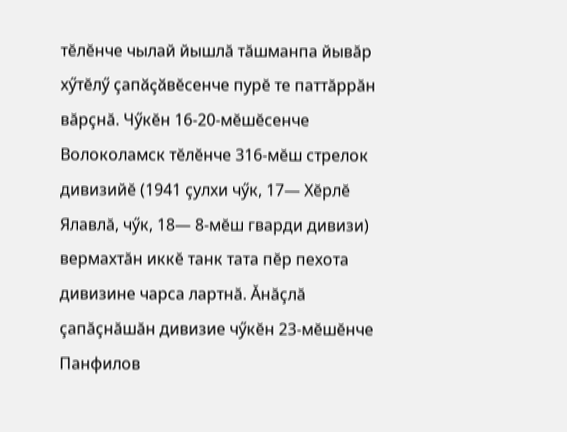тĕлĕнче чылай йышлă тăшманпа йывăр хӳтĕлӳ çапăçăвĕсенче пурĕ те паттăррăн вăрçнă. Чӳкĕн 16-20-мĕшĕсенче Волоколамск тĕлĕнче 316-мĕш стрелок дивизийĕ (1941 çулхи чӳк, 17— Хĕрлĕ Ялавлă, чӳк, 18— 8-мĕш гварди дивизи) вермахтăн иккĕ танк тата пĕр пехота дивизине чарса лартнă. Ăнăçлă çапăçнăшăн дивизие чӳкĕн 23-мĕшĕнче Панфилов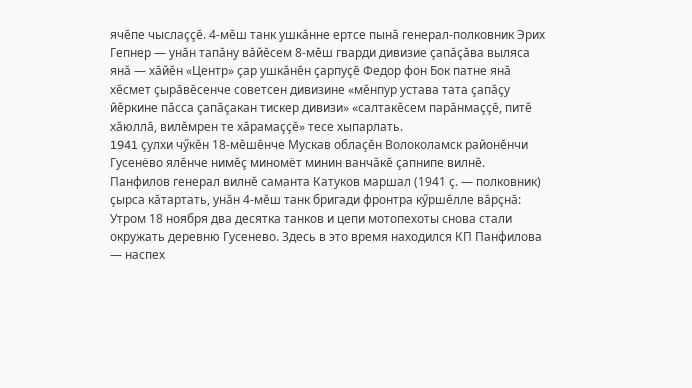ячĕпе чыслаççĕ. 4-мĕш танк ушкăнне ертсе пынă генерал-полковник Эрих Гепнер — унăн тапăну вăйĕсем 8-мĕш гварди дивизие çапăçăва выляса янă — хăйĕн «Центр» çар ушкăнĕн çарпуçĕ Федор фон Бок патне янă хĕсмет çырăвĕсенче советсен дивизине «мĕнпур устава тата çапăçу йĕркине пăсса çапăçакан тискер дивизи» «салтакĕсем парăнмаççĕ, питĕ хăюллă, вилĕмрен те хăрамаççĕ» тесе хыпарлать.
1941 çулхи чӳкĕн 18-мĕшĕнче Мускав облаçĕн Волоколамск районĕнчи Гусенёво ялĕнче нимĕç миномёт минин ванчăкĕ çапнипе вилнĕ.
Панфилов генерал вилнĕ саманта Катуков маршал (1941 ç. — полковник) çырса кăтартать, унăн 4-мĕш танк бригади фронтра кӳршĕлле вăрçнă:
Утром 18 ноября два десятка танков и цепи мотопехоты снова стали окружать деревню Гусенево. Здесь в это время находился КП Панфилова — наспех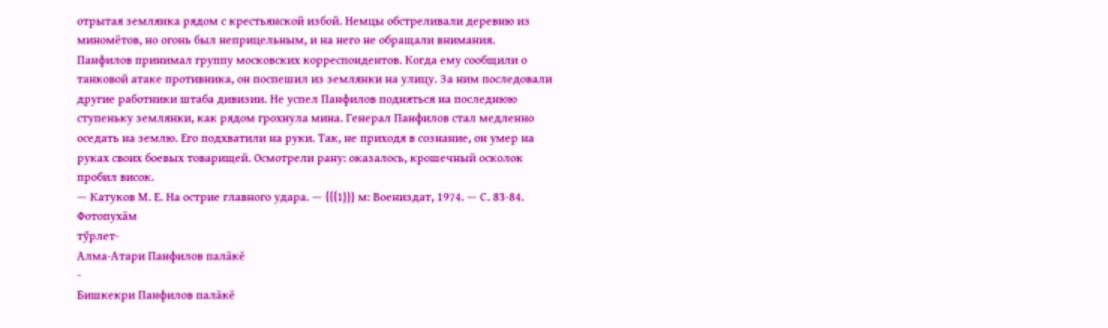отрытая землянка рядом с крестьянской избой. Немцы обстреливали деревню из миномётов, но огонь был неприцельным, и на него не обращали внимания.
Панфилов принимал группу московских корреспондентов. Когда ему сообщили о танковой атаке противника, он поспешил из землянки на улицу. За ним последовали другие работники штаба дивизии. Не успел Панфилов подняться на последнюю ступеньку землянки, как рядом грохнула мина. Генерал Панфилов стал медленно оседать на землю. Его подхватили на руки. Так, не приходя в сознание, он умер на руках своих боевых товарищей. Осмотрели рану: оказалось, крошечный осколок пробил висок.
— Катуков М. Е. На острие главного удара. — {{{1}}} м: Воениздат, 1974. — С. 83-84.
Фотопухăм
тӳрлет-
Алма-Атари Панфилов палăкĕ
-
Бишкекри Панфилов палăкĕ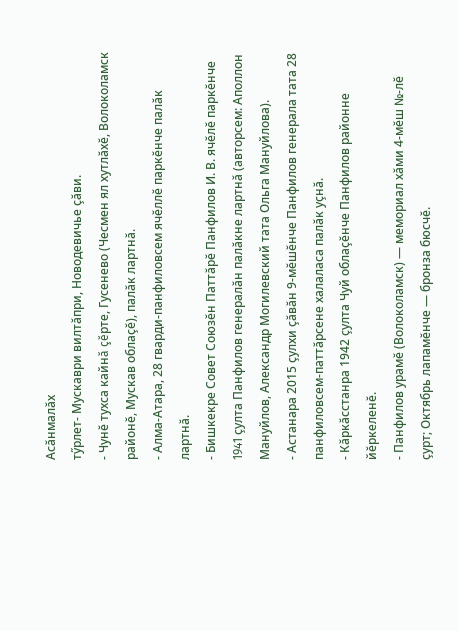Асăнмалăх
тӳрлет- Мускаври вилтăпри, Новодевичье çăви.
- Чунĕ тухса кайнă çĕрте, Гусенево (Чесмен ял хутлăхĕ, Волоколамск районĕ, Мускав облаçĕ), палăк лартнă.
- Алма-Атара, 28 гварди-панфиловсем ячĕллĕ паркĕнче палăк лартнă.
- Бишкекре Совет Союзĕн Паттăрĕ Панфилов И. В. ячĕлĕ паркĕнче 1941 çулта Панфилов генералăн палăкне лартнă (авторсем: Аполлон Мануйлов, Александр Могилевский тата Ольга Мануйлова).
- Астанара 2015 çулхи çăвăн 9-мĕшĕнче Панфилов генерала тата 28 панфиловсем-паттăрсене халаласа палăк уçнă.
- Кăркăсстанра 1942 çулта Чуй облаçĕнче Панфилов районне йĕркеленĕ.
- Панфилов урамĕ (Волоколамск) — мемориал хăми 4-мĕш №-лĕ çурт; Октябрь лапамĕнче — бронза бюсчĕ.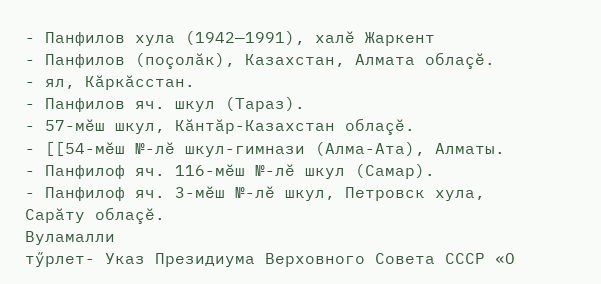- Панфилов хула (1942—1991), халĕ Жаркент
- Панфилов (поçолăк), Казахстан, Алмата облаçĕ.
- ял, Кăркăсстан.
- Панфилов яч. шкул (Тараз).
- 57-мĕш шкул, Кăнтăр-Казахстан облаçĕ.
- [[54-мĕш №-лĕ шкул-гимнази (Алма-Ата), Алматы.
- Панфилоф яч. 116-мĕш №-лĕ шкул (Самар).
- Панфилоф яч. 3-мĕш №-лĕ шкул, Петровск хула, Сарăту облаçĕ.
Вуламалли
тӳрлет- Указ Президиума Верховного Совета СССР «О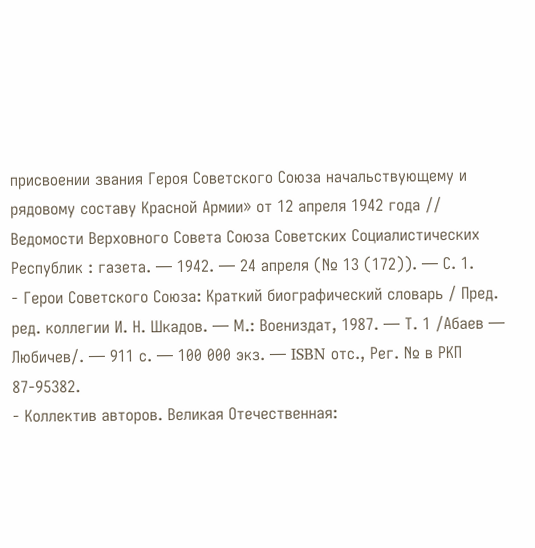присвоении звания Героя Советского Союза начальствующему и рядовому составу Красной Армии» от 12 апреля 1942 года // Ведомости Верховного Совета Союза Советских Социалистических Республик : газета. — 1942. — 24 апреля (№ 13 (172)). — С. 1.
- Герои Советского Союза: Краткий биографический словарь / Пред. ред. коллегии И. Н. Шкадов. — М.: Воениздат, 1987. — Т. 1 /Абаев — Любичев/. — 911 с. — 100 000 экз. — ISBN отс., Рег. № в РКП 87-95382.
- Коллектив авторов. Великая Отечественная: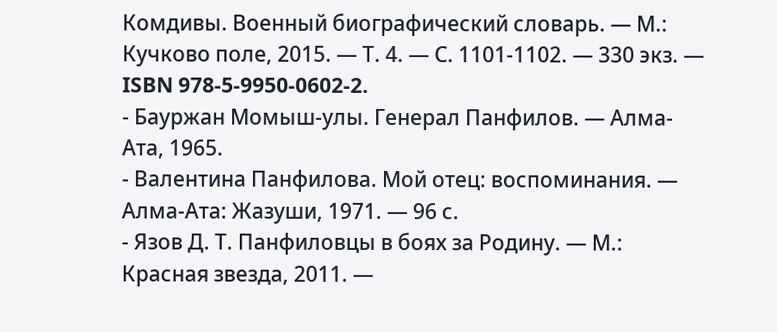Комдивы. Военный биографический словарь. — М.: Кучково поле, 2015. — Т. 4. — С. 1101-1102. — 330 экз. — ISBN 978-5-9950-0602-2.
- Бауржан Момыш-улы. Генерал Панфилов. — Алма-Ата, 1965.
- Валентина Панфилова. Мой отец: воспоминания. — Алма-Ата: Жазуши, 1971. — 96 с.
- Язов Д. Т. Панфиловцы в боях за Родину. — М.: Красная звезда, 2011. —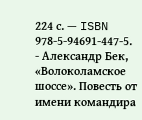224 с. — ISBN 978-5-94691-447-5.
- Александр Бек, «Волоколамское шоссе». Повесть от имени командира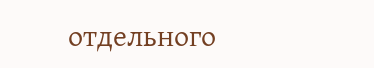отдельного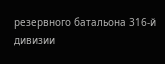резервного батальона 316-й дивизии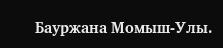Бауржана Момыш-Улы.